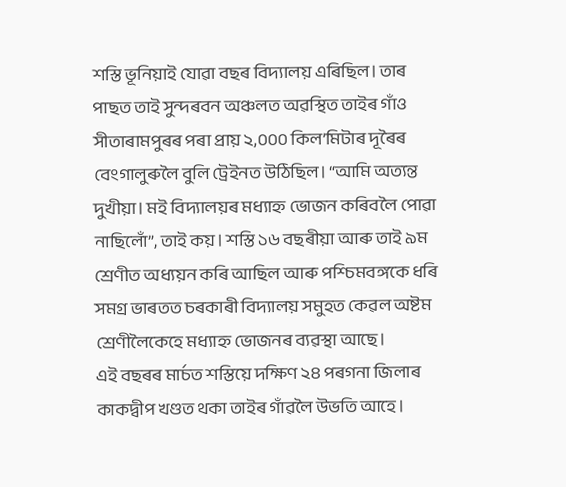শস্তি ভূনিয়াই যোৱা বছৰ বিদ্যালয় এৰিছিল। তাৰ পাছত তাই সুন্দৰবন অঞ্চলত অৱস্থিত তাইৰ গাঁও সীতাৰামপুৰৰ পৰা প্রায় ২,০০০ কিল’মিটাৰ দূৰৈৰ বেংগালুৰুলৈ বুলি ট্রেইনত উঠিছিল। “আমি অত্যন্ত দুখীয়া। মই বিদ্যালয়ৰ মধ্যাহ্ন ভোজন কৰিবলৈ পোৱা নাছিলোঁ”, তাই কয়। শস্তি ১৬ বছৰীয়া আৰু তাই ৯ম শ্রেণীত অধ্যয়ন কৰি আছিল আৰু পশ্চিমবঙ্গকে ধৰি সমগ্র ভাৰতত চৰকাৰী বিদ্যালয় সমুহত কেৱল অষ্টম শ্রেণীলৈকেহে মধ্যাহ্ন ভোজনৰ ব্যৱস্থা আছে।
এই বছৰৰ মার্চত শস্তিয়ে দক্ষিণ ২৪ পৰগনা জিলাৰ কাকদ্বীপ খণ্ডত থকা তাইৰ গাঁৱলৈ উভতি আহে।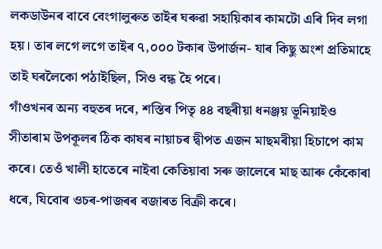লকডাউনৰ বাবে বেংগালুৰুত তাইৰ ঘৰুৱা সহায়িকাৰ কামটো এৰি দিব লগা হয়। তাৰ লগে লগে তাইৰ ৭,০০০ টকাৰ উপার্জন- যাৰ কিছু অংশ প্রতিমাহে তাই ঘৰলৈকো পঠাইছিল, সিও বন্ধ হৈ পৰে।
গাঁওখনৰ অন্য বহুতৰ দৰে, শস্তিৰ পিতৃ ৪৪ বছৰীয়া ধনঞ্জয় ভূনিয়াইও সীতাৰাম উপকূলৰ ঠিক কাষৰ নায়াচৰ দ্বীপত এজন মাছমৰীয়া হিচাপে কাম কৰে। তেওঁ খালী হাতেৰে নাইবা কেতিয়াবা সৰু জালেৰে মাছ আৰু কেঁকোৰা ধৰে, যিবোৰ ওচৰ-পাজৰৰ বজাৰত বিক্রী কৰে।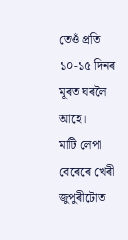তেওঁ প্রতি ১০-১৫ দিনৰ মূৰত ঘৰলৈ আহে।
মাটি লেপা বেৰেৰে খেৰী জুপুৰীটোত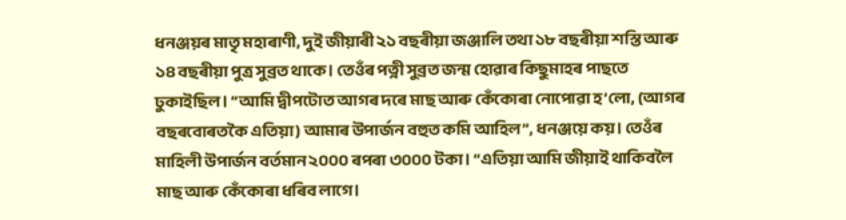ধনঞ্জয়ৰ মাতৃ মহাৰাণী, দুই জীয়াৰী ২১ বছৰীয়া জঞ্জালি তথা ১৮ বছৰীয়া শস্তি আৰু ১৪ বছৰীয়া পুত্র সুব্রত থাকে। তেওঁৰ পত্নী সুব্রত জন্ম হোৱাৰ কিছুমাহৰ পাছতে ঢুকাইছিল। “আমি দ্বীপটোত আগৰ দৰে মাছ আৰু কেঁকোৰা নোপোৱা হ’লো, (আগৰ বছৰবোৰতকৈ এতিয়া) আমাৰ উপার্জন বহুত কমি আহিল”, ধনঞ্জয়ে কয়। তেওঁৰ মাহিলী উপার্জন বর্তমান ২০০০ ৰপৰা ৩০০০ টকা। “এতিয়া আমি জীয়াই থাকিবলৈ মাছ আৰু কেঁকোৰা ধৰিব লাগে।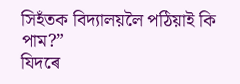সিহঁতক বিদ্যালয়লৈ পঠিয়াই কি পাম?”
যিদৰে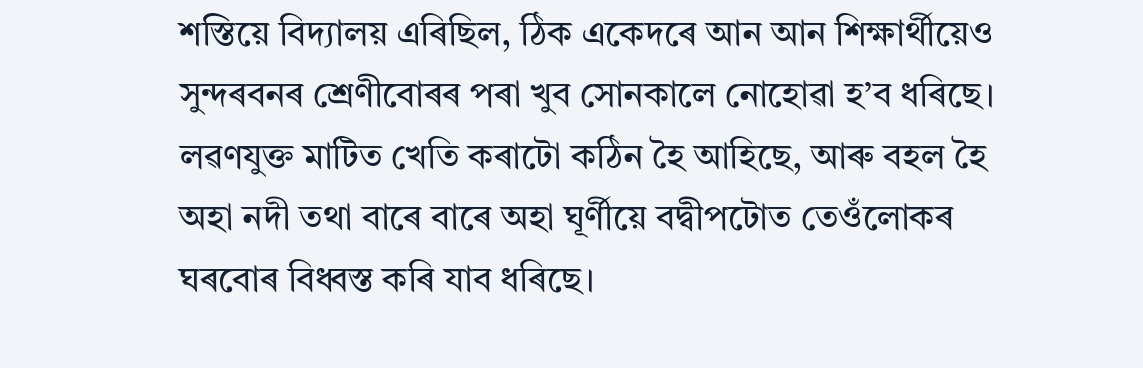শস্তিয়ে বিদ্যালয় এৰিছিল, ঠিক একেদৰে আন আন শিক্ষাৰ্থীয়েও সুন্দৰবনৰ শ্রেণীবোৰৰ পৰা খুব সোনকালে নোহোৱা হ’ব ধৰিছে। লৱণযুক্ত মাটিত খেতি কৰাটো কঠিন হৈ আহিছে, আৰু বহল হৈ অহা নদী তথা বাৰে বাৰে অহা ঘূর্ণীয়ে বদ্বীপটোত তেওঁলোকৰ ঘৰবোৰ বিধ্বস্ত কৰি যাব ধৰিছে।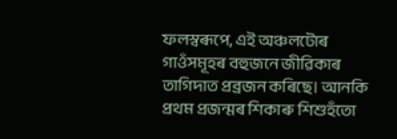ফলস্বৰূপে, এই অঞ্চলটোৰ গাওঁসমূহৰ বহুজনে জীৱিকাৰ তাগিদাত প্রব্রজন কৰিছে। আনকি প্রথম প্রজন্মৰ শিকাৰু শিশুহঁতো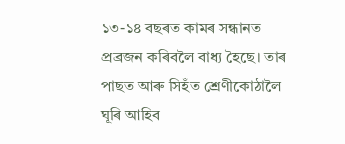১৩-১৪ বছৰত কামৰ সন্ধানত প্রব্রজন কৰিবলৈ বাধ্য হৈছে। তাৰ পাছত আৰু সিহঁত শ্রেণীকোঠালৈ ঘূৰি আহিব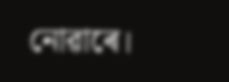নোৱাৰে।